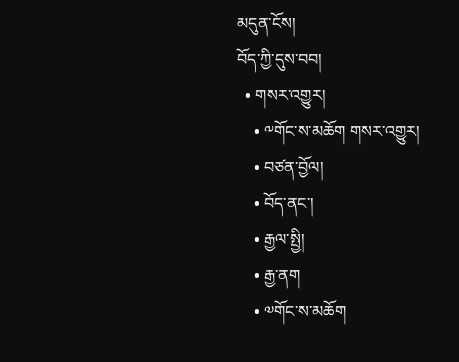མདུན་ངོས།
བོད་ཀྱི་དུས་བབ།
  • གསར་འགྱུར།
    • ༸གོང་ས་མཆོག གསར་འགྱུར།
    • བཙན་བྱོལ།
    • བོད་ནང་།
    • རྒྱལ་སྤྱི།
    • རྒྱ་ནག
    • ༧གོང་ས་མཆོག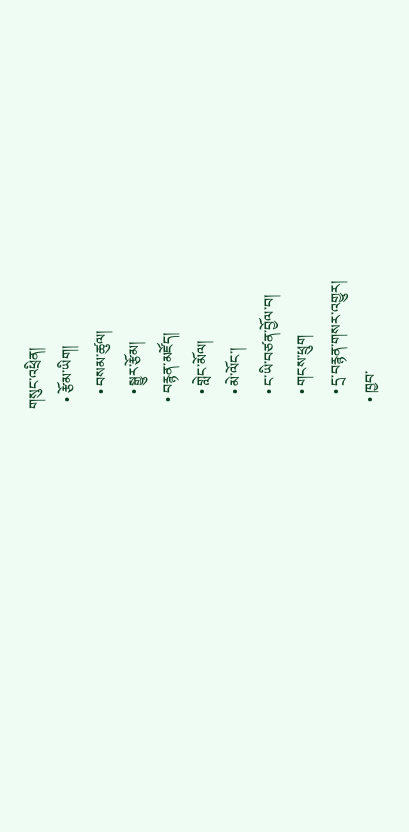གསུང་འཕྲིན།
  • རྩོམ་ཡིག།
    • བསམ་ཚུལ།
    • སྒྱུར་རྩོམ།
  • བརྙན་མཛོད།
    • གླེང་མོལ།
    • མེ་ལོང་།
    • ང་ཡི་བཙན་བྱོལ་བ།
    • གངས་ཕྲུག
    • དྲ་བརྙན་གསར་འགྱུར།
  • ཁྱབ་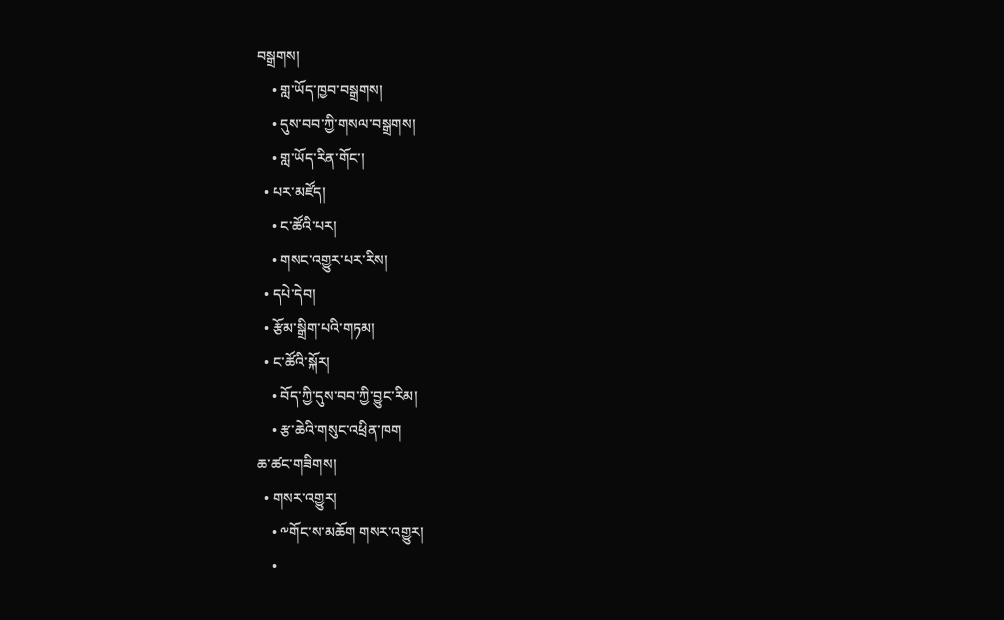བསྒྲགས།
    • གླ་ཡོད་ཁྱབ་བསྒྲགས།
    • དུས་བབ་ཀྱི་གསལ་བསྒྲགས།
    • གླ་ཡོད་རིན་གོང་།
  • པར་མཛོད།
    • ང་ཚོའི་པར།
    • གསང་འགྱུར་པར་རིས།
  • དཔེ་དེབ།
  • རྩོམ་སྒྲིག་པའི་གཏམ།
  • ང་ཚོའི་སྐོར།
    • བོད་ཀྱི་དུས་བབ་ཀྱི་བྱུང་རིམ།
    • རྩ་ཆེའི་གསུང་འཕྲིན་ཁག
ཆ་ཚང་གཟིགས།
  • གསར་འགྱུར།
    • ༸གོང་ས་མཆོག གསར་འགྱུར།
    •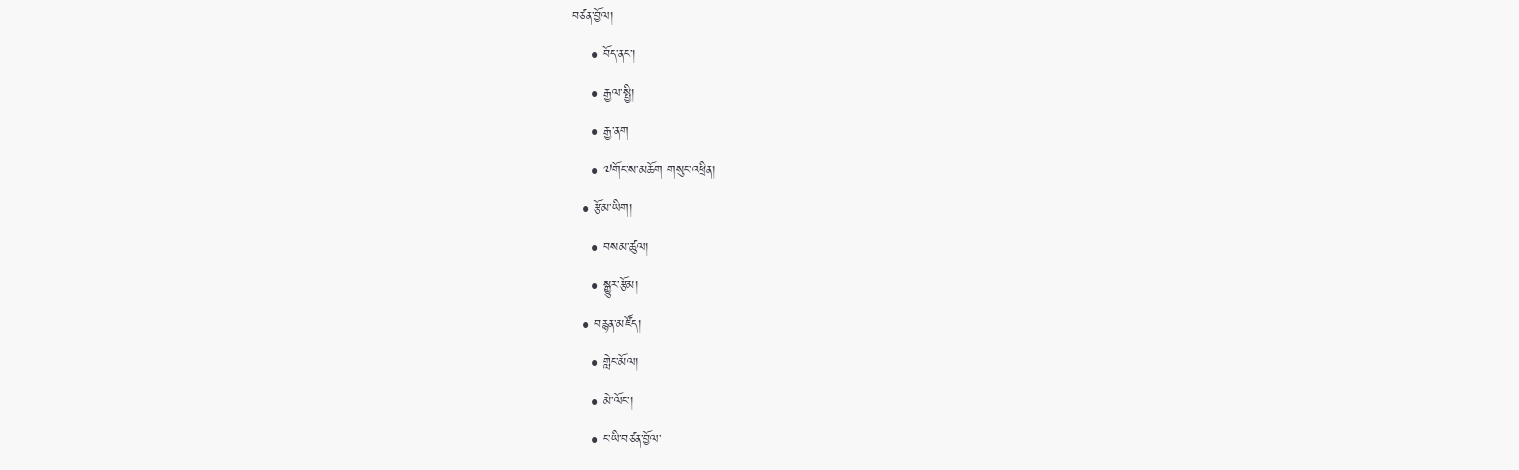བཙན་བྱོལ།
    • བོད་ནང་།
    • རྒྱལ་སྤྱི།
    • རྒྱ་ནག
    • ༧གོང་ས་མཆོག གསུང་འཕྲིན།
  • རྩོམ་ཡིག།
    • བསམ་ཚུལ།
    • སྒྱུར་རྩོམ།
  • བརྙན་མཛོད།
    • གླེང་མོལ།
    • མེ་ལོང་།
    • ང་ཡི་བཙན་བྱོལ་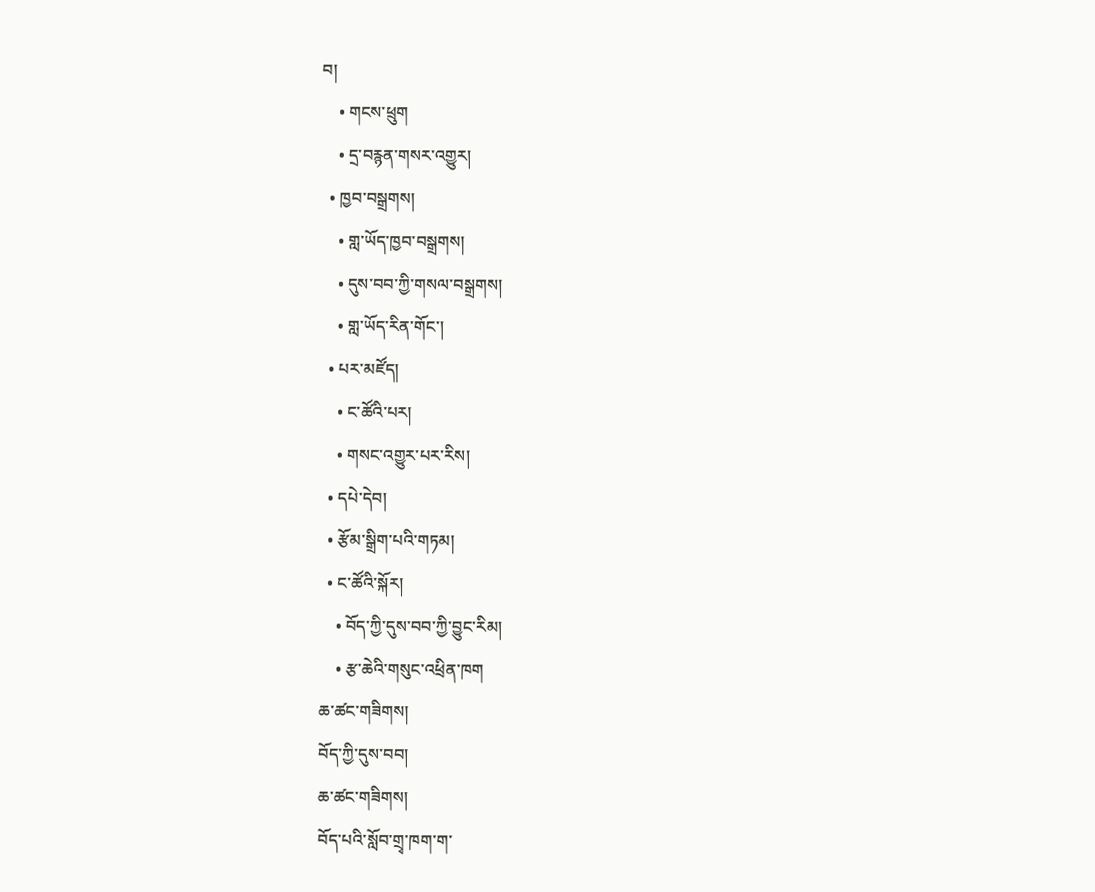བ།
    • གངས་ཕྲུག
    • དྲ་བརྙན་གསར་འགྱུར།
  • ཁྱབ་བསྒྲགས།
    • གླ་ཡོད་ཁྱབ་བསྒྲགས།
    • དུས་བབ་ཀྱི་གསལ་བསྒྲགས།
    • གླ་ཡོད་རིན་གོང་།
  • པར་མཛོད།
    • ང་ཚོའི་པར།
    • གསང་འགྱུར་པར་རིས།
  • དཔེ་དེབ།
  • རྩོམ་སྒྲིག་པའི་གཏམ།
  • ང་ཚོའི་སྐོར།
    • བོད་ཀྱི་དུས་བབ་ཀྱི་བྱུང་རིམ།
    • རྩ་ཆེའི་གསུང་འཕྲིན་ཁག
ཆ་ཚང་གཟིགས།
བོད་ཀྱི་དུས་བབ།
ཆ་ཚང་གཟིགས།
བོད་པའི་སློབ་གྲྭ་ཁག་ག་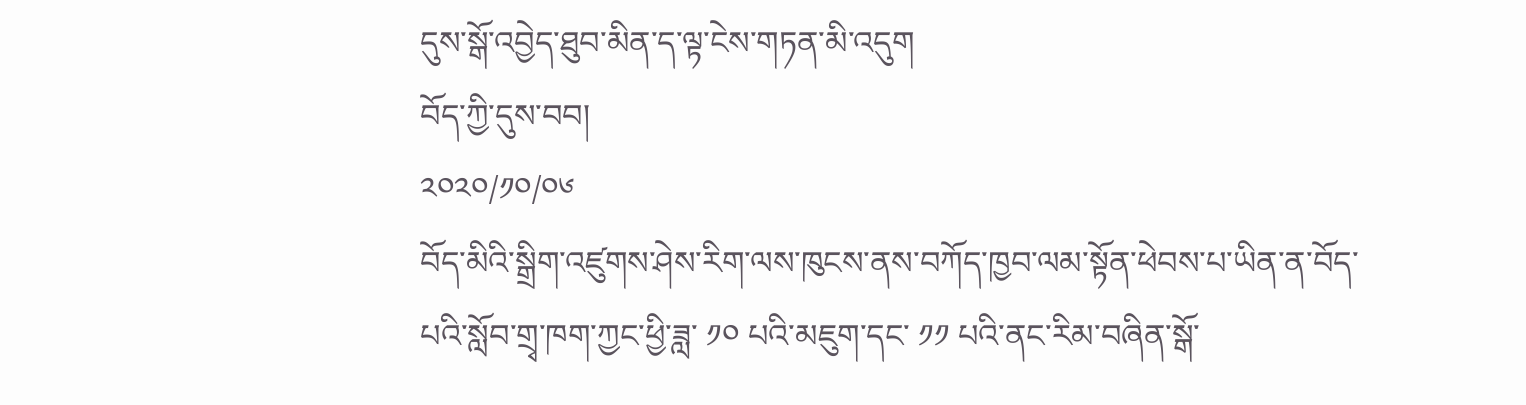དུས་སྒོ་འབྱེད་ཐུབ་མིན་ད་ལྟ་ངེས་གཏན་མི་འདུག
བོད་ཀྱི་དུས་བབ།
༢༠༢༠/༡༠/༠༦
བོད་མིའི་སྒྲིག་འཛུགས་ཤེས་རིག་ལས་ཁུངས་ནས་བཀོད་ཁྱབ་ལམ་སྟོན་ཕེབས་པ་ཡིན་ན་བོད་པའི་སློབ་གྲྭ་ཁག་ཀྱང་ཕྱི་ཟླ་ ༡༠ པའི་མཇུག་དང་ ༡༡ པའི་ནང་རིམ་བཞིན་སྒོ་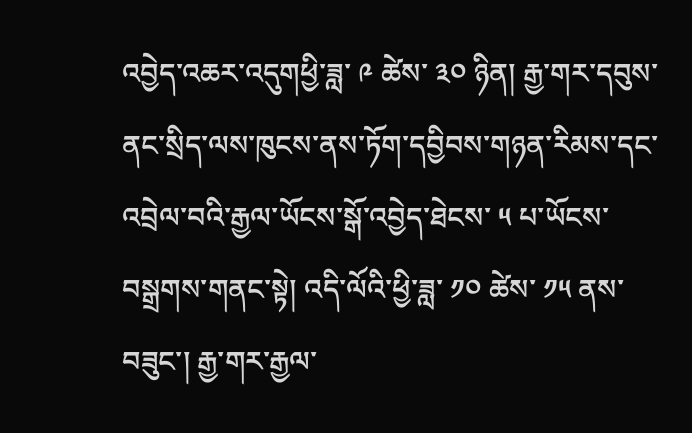འབྱེད་འཆར་འདུགཕྱི་ཟླ་ ༩ ཚེས་ ༣༠ ཉིན། རྒྱ་གར་དབུས་ནང་སྲིད་ལས་ཁུངས་ནས་ཏོག་དབྱིབས་གཉན་རིམས་དང་འབྲེལ་བའི་རྒྱལ་ཡོངས་སྒོ་འབྱེད་ཐེངས་ ༥ པ་ཡོངས་བསྒྲགས་གནང་སྟེ། འདི་ལོའི་ཕྱི་ཟླ་ ༡༠ ཚེས་ ༡༥ ནས་བཟུང་། རྒྱ་གར་རྒྱལ་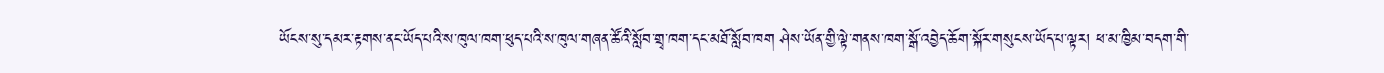ཡོངས་སུ་དམར་རྟགས་ནང་ཡོད་པའི་ས་ཁུལ་ཁག་ཕུད་པའི་ས་ཁུལ་གཞན་ཚོའི་སློབ་གྲྭ་ཁག་དང་མཐོ་སློབ་ཁག ཤེས་ཡོན་གྱི་ལྟེ་གནས་ཁག་སྒོ་འབྱེད་ཆོག་སྐོར་གསུངས་ཡོད་པ་ལྟར། ཕ་མ་ཁྱིམ་བདག་གི་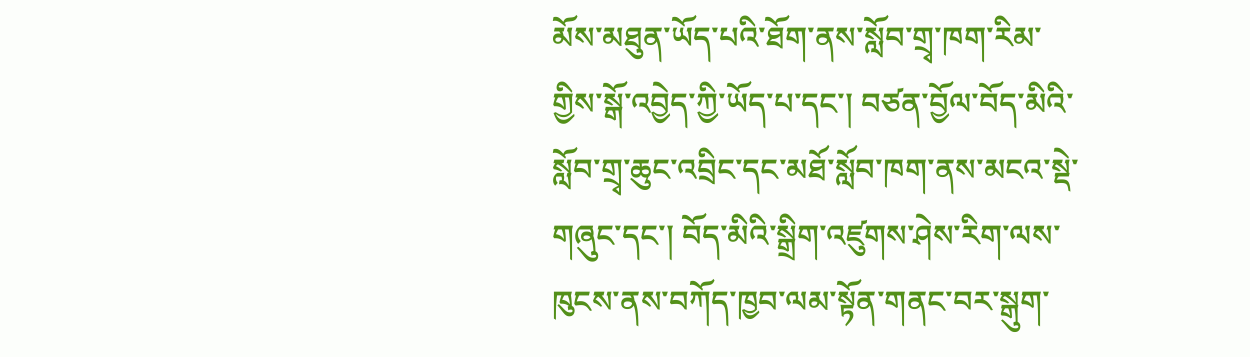མོས་མཐུན་ཡོད་པའི་ཐོག་ནས་སློབ་གྲྭ་ཁག་རིམ་གྱིས་སྒོ་འབྱེད་ཀྱི་ཡོད་པ་དང་། བཙན་བྱོལ་བོད་མིའི་སློབ་གྲྭ་ཆུང་འབྲིང་དང་མཐོ་སློབ་ཁག་ནས་མངའ་སྡེ་གཞུང་དང་། བོད་མིའི་སྒྲིག་འཛུགས་ཤེས་རིག་ལས་ཁུངས་ནས་བཀོད་ཁྱབ་ལམ་སྟོན་གནང་བར་སྒུག་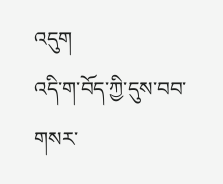འདུག
འདི་ག་བོད་ཀྱི་དུས་བབ་གསར་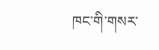ཁང་གི་གསར་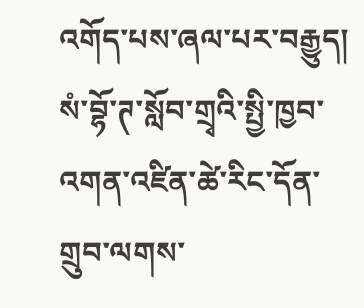འགོད་པས་ཞལ་པར་བརྒྱུད། སཾ་བྷོ་ཊ་སློབ་གྲྭའི་སྤྱི་ཁྱབ་འགན་འཛིན་ཚེ་རིང་དོན་གྲུབ་ལགས་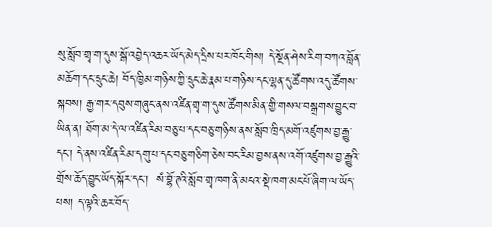སུ་སློབ་གྲྭ་ག་དུས་སྒོ་འབྱེད་འཆར་ཡོད་མེད་དྲིས་པར་ཁོང་གིས། དེ་སྔོན་ཤེས་རིག་བཀའ་བློན་མཆོག་དང་དྲུང་ཆེ། བོད་ཁྱིམ་གཉིས་ཀྱི་དྲུང་ཆེ་རྣམ་པ་གཉིས་དང་ལྷན་དུ་ཚོགས་འདུ་ཚོགས་སྐབས། རྒྱ་གར་དབུས་གཞུང་ནས་འཛིན་གྲྭ་ག་དུས་ཚོགས་མིན་གྱི་གསལ་བསྒྲགས་བྱུང་བ་ཡིན་ན། ཐོག་མ་དེ་ལ་འཛིན་རིམ་བཅུ་པ་དང་བཅུ་གཉིས་ནས་སློབ་ཁྲིད་མགོ་འཛུགས་བྱ་རྒྱུ་དང་། དེ་ནས་འཛིན་རིམ་དགུ་པ་དང་བཅུ་གཅིག་ཅེས་བང་རིམ་བྱས་ནས་འགོ་འཛུགས་བྱ་རྒྱུའི་གྲོས་ཆོད་བྱུང་ཡོད་སྐོར་དང་།  སཾ་བྷོ་ཊའི་སློབ་གྲྭ་ཁག་ནི་མངའ་སྡེ་ཁག་མང་པོ་ཞིག་ལ་ཡོད་པས། ད་ལྟའི་ཆར་བོད་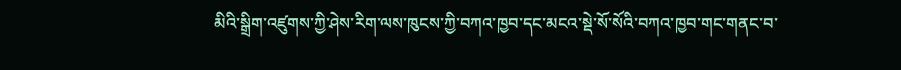མིའི་སྒྲིག་འཛུགས་ཀྱི་ཤེས་རིག་ལས་ཁུངས་ཀྱི་བཀའ་ཁྱབ་དང་མངའ་སྡེ་སོ་སོའི་བཀའ་ཁྱབ་གང་གནང་བ་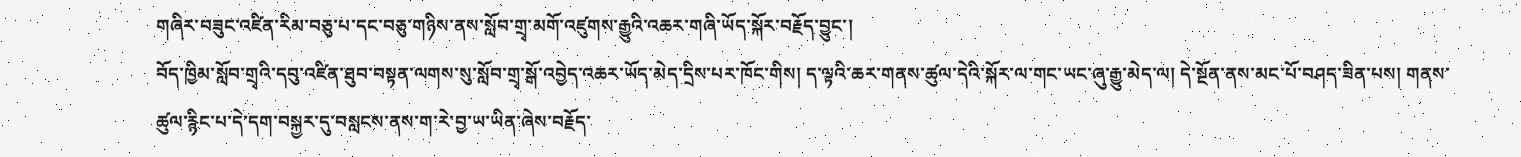གཞིར་བཟུང་འཛིན་རིམ་བཅུ་པ་དང་བཅུ་གཉིས་ནས་སློབ་གྲྭ་མགོ་འཛུགས་རྒྱུའི་འཆར་གཞི་ཡོད་སྐོར་བརྗོད་བྱུང་།
བོད་ཁྱིམ་སློབ་གྲྭའི་དབུ་འཛིན་ཐུབ་བསྟན་ལགས་སུ་སློབ་གྲྭ་སྒོ་འབྱེད་འཆར་ཡོད་མེད་དྲིས་པར་ཁོང་གིས། ད་ལྟའི་ཆར་གནས་ཚུལ་དེའི་སྐོར་ལ་གང་ཡང་ཞུ་རྒྱུ་མེད་ལ། དེ་སྔོན་ནས་མང་པོ་བཤད་ཟིན་པས། གནས་ཚུལ་རྙིང་པ་དེ་དག་བསྐྱར་དུ་བསླངས་ནས་ག་རེ་བྱ་ཡ་ཡིན་ཞེས་བརྗོད་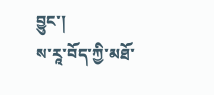བྱུང་།
ས་རཱ་བོད་ཀྱི་མཐོ་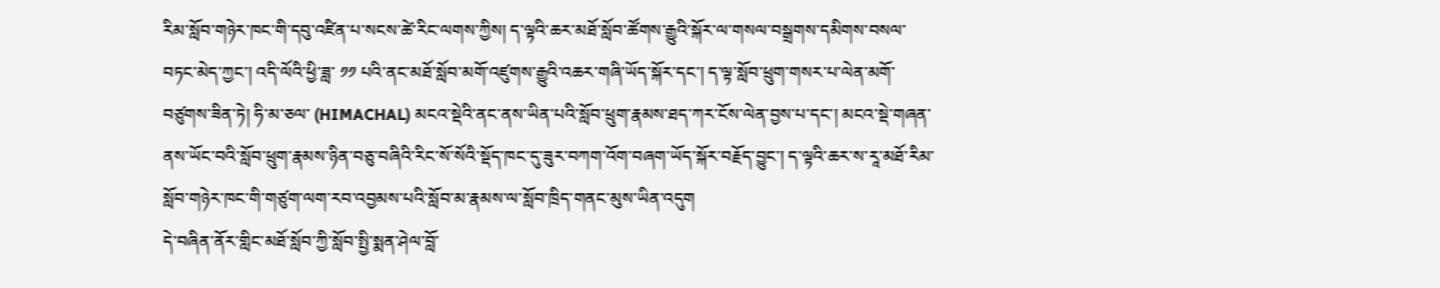རིམ་སློབ་གཉེར་ཁང་གི་དབུ་འཛིན་པ་སངས་ཚེ་རིང་ལགས་ཀྱིས། ད་ལྟའི་ཆར་མཐོ་སློབ་ཚོགས་རྒྱུའི་སྐོར་ལ་གསལ་བསྒྲགས་དམིགས་བསལ་བཏང་མེད་ཀྱང་། འདི་ལོའི་ཕྱི་ཟླ་ ༡༡ པའི་ནང་མཐོ་སློབ་མགོ་འཛུགས་རྒྱུའི་འཆར་གཞི་ཡོད་སྐོར་དང་། ད་ལྟ་སློབ་ཕྲུག་གསར་པ་ལེན་མགོ་བཙུགས་ཟིན་ཏེ། ཧི་མ་ཅལ་ (HIMACHAL) མངའ་སྡེའི་ནང་ནས་ཡིན་པའི་སློབ་ཕྲུག་རྣམས་ཐད་ཀར་ངོས་ལེན་བྱས་པ་དང་། མངའ་སྡེ་གཞན་ནས་ཡོང་བའི་སློབ་ཕྲུག་རྣམས་ཉིན་བཅུ་བཞིའི་རིང་སོ་སོའི་སྡོད་ཁང་དུ་ཟུར་བཀག་འོག་བཞག་ཡོད་སྐོར་བརྗོད་བྱུང་། ད་ལྟའི་ཆར་ས་རཱ་མཐོ་རིམ་སློབ་གཉེར་ཁང་གི་གཙུག་ལག་རབ་འབྱམས་པའི་སློབ་མ་རྣམས་ལ་སློབ་ཁྲིད་གནང་མུས་ཡིན་འདུག
དེ་བཞིན་ནོར་གླིང་མཐོ་སློབ་ཀྱི་སློབ་སྤྱི་སྨན་ཤེལ་བློ་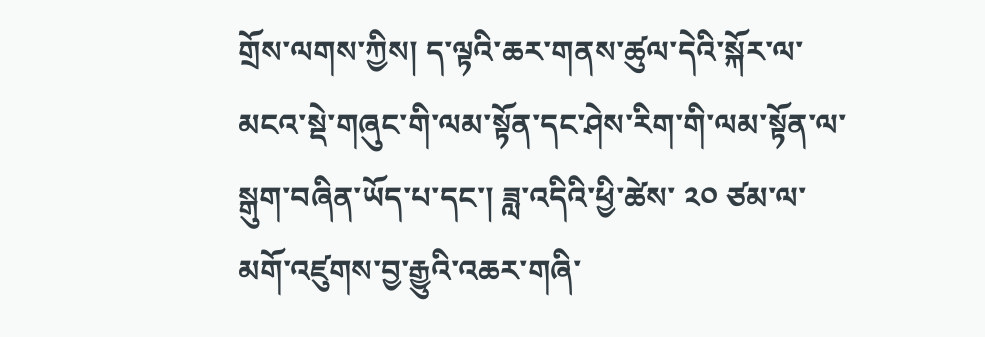གྲོས་ལགས་ཀྱིས། ད་ལྟའི་ཆར་གནས་ཚུལ་དེའི་སྐོར་ལ་མངའ་སྡེ་གཞུང་གི་ལམ་སྟོན་དང་ཤེས་རིག་གི་ལམ་སྟོན་ལ་སྒུག་བཞིན་ཡོད་པ་དང་། ཟླ་འདིའི་ཕྱི་ཚེས་ ༢༠ ཙམ་ལ་མགོ་འཛུགས་བྱ་རྒྱུའི་འཆར་གཞི་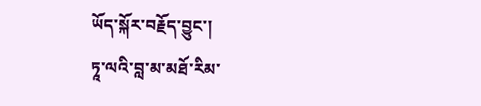ཡོད་སྐོར་བརྗོད་བྱུང་།
ཏཱ་ལའི་བླ་མ་མཐོ་རིམ་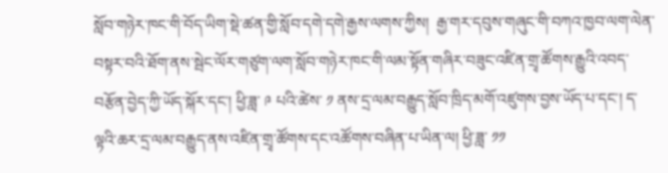སློབ་གཉེར་ཁང་གི་བོད་ཡིག་སྡེ་ཚན་གྱི་སློབ་དགེ་དགེ་རྒྱས་ལགས་ཀྱིས།  རྒྱ་གར་དབུས་གཞུང་གི་བཀའ་ཁྱབ་ལག་ལེན་བསྟར་བའི་ཐོག་ནས་སྦེང་ལོར་གཙུག་ལག་སློབ་གཉེར་ཁང་གི་ལམ་སྟོན་གཞིར་བཟུང་འཛིན་གྲྭ་ཚོགས་རྒྱུའི་འབད་བརྩོན་བྱེད་ཀྱི་ཡོད་སྐོར་དང་། ཕྱི་ཟླ་ ༩ པའི་ཚེས་ ༡ ནས་དྲ་ལམ་བརྒྱུད་སློབ་ཁྲིད་མགོ་འཛུགས་བྱས་ཡོད་པ་དང་། ད་ལྟའི་ཆར་དྲ་ལམ་བརྒྱུད་ནས་འཛིན་གྲྭ་ཚོགས་དང་འཚོགས་བཞིན་པ་ཡིན་ལ། ཕྱི་ཟླ་ ༡༡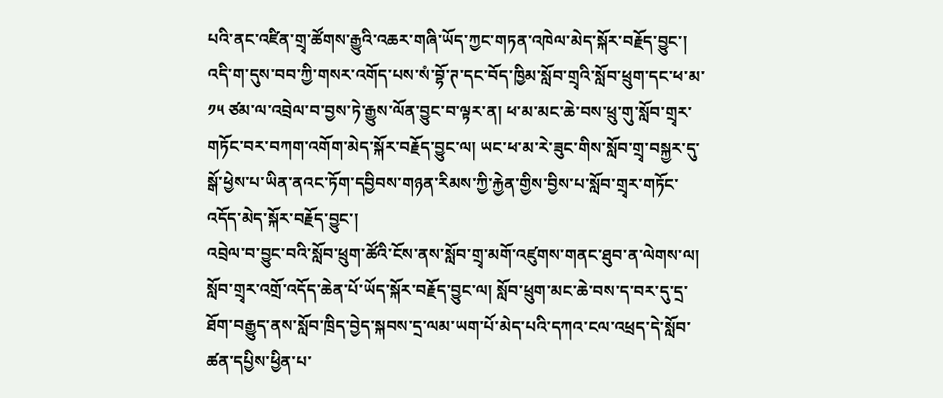པའི་ནང་འཛིན་གྲྭ་ཚོགས་རྒྱུའི་འཆར་གཞི་ཡོད་ཀྱང་གཏན་འཁེལ་མེད་སྐོར་བརྗོད་བྱུང་།
འདི་ག་དུས་བབ་ཀྱི་གསར་འགོད་པས་སཾ་བྷོ་ཊ་དང་བོད་ཁྱིམ་སློབ་གྲྭའི་སློབ་ཕྲུག་དང་ཕ་མ་ ༡༥ ཙམ་ལ་འབྲེལ་བ་བྱས་ཏེ་རྒྱུས་ལོན་བྱུང་བ་ལྟར་ན། ཕ་མ་མང་ཆེ་བས་ཕྲུ་གུ་སློབ་གྲྭར་གཏོང་བར་བཀག་འགོག་མེད་སྐོར་བརྗོད་བྱུང་ལ། ཡང་ཕ་མ་རེ་ཟུང་གིས་སློབ་གྲྭ་བསྐྱར་དུ་སྒོ་ཕྱེས་པ་ཡིན་ནའང་ཏོག་དབྱིབས་གཉན་རིམས་ཀྱི་རྐྱེན་གྱིས་བྱིས་པ་སློབ་གྲྭར་གཏོང་འདོད་མེད་སྐོར་བརྗོད་བྱུང་།
འབྲེལ་བ་བྱུང་བའི་སློབ་ཕྲུག་ཚོའི་ངོས་ནས་སློབ་གྲྭ་མགོ་འཛུགས་གནང་ཐུབ་ན་ལེགས་ལ། སློབ་གྲྭར་འགྲོ་འདོད་ཆེན་པོ་ཡོད་སྐོར་བརྗོད་བྱུང་ལ། སློབ་ཕྲུག་མང་ཆེ་བས་ད་བར་དུ་དྲ་ཐོག་བརྒྱུད་ནས་སློབ་ཁྲིད་བྱེད་སྐབས་དྲ་ལམ་ཡག་པོ་མེད་པའི་དཀའ་ངལ་འཕྲད་དེ་སློབ་ཚན་དཔྱིས་ཕྱིན་པ་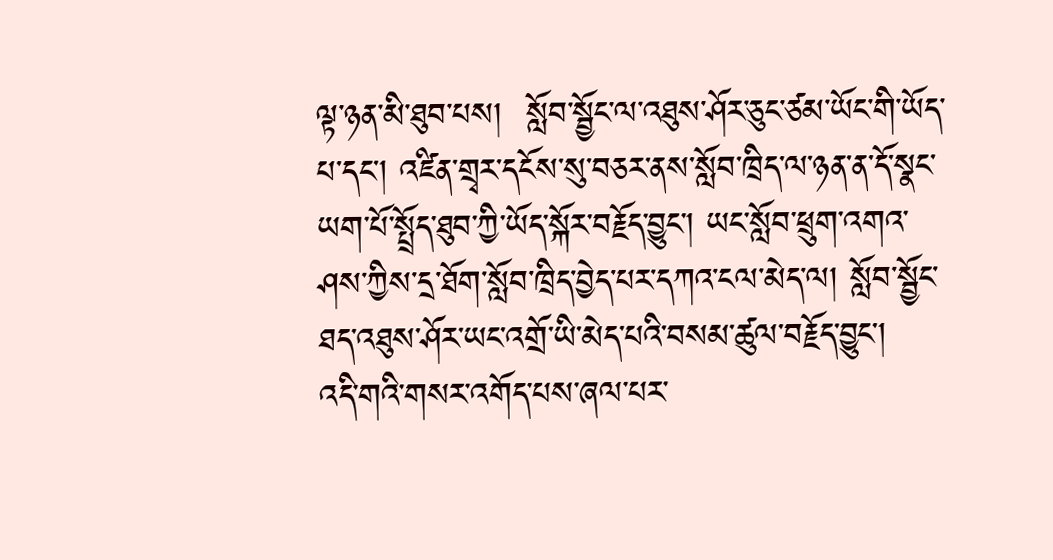ལྟ་ཉན་མི་ཐུབ་པས།  སློབ་སྦྱོང་ལ་འཐུས་ཤོར་ཅུང་ཙམ་ཡོང་གི་ཡོད་པ་དང་། འཛིན་གྲྭར་དངོས་སུ་བཅར་ནས་སློབ་ཁྲིད་ལ་ཉན་ན་དོ་སྣང་ཡག་པོ་སྤྲོད་ཐུབ་ཀྱི་ཡོད་སྐོར་བརྗོད་བྱུང་། ཡང་སློབ་ཕྲུག་འགའ་ཤས་ཀྱིས་དྲ་ཐོག་སློབ་ཁྲིད་བྱེད་པར་དཀའ་ངལ་མེད་ལ། སློབ་སྦྱོང་ཐད་འཐུས་ཤོར་ཡང་འགྲོ་ཡི་མེད་པའི་བསམ་ཚུལ་བརྗོད་བྱུང་།
འདི་གའི་གསར་འགོད་པས་ཞལ་པར་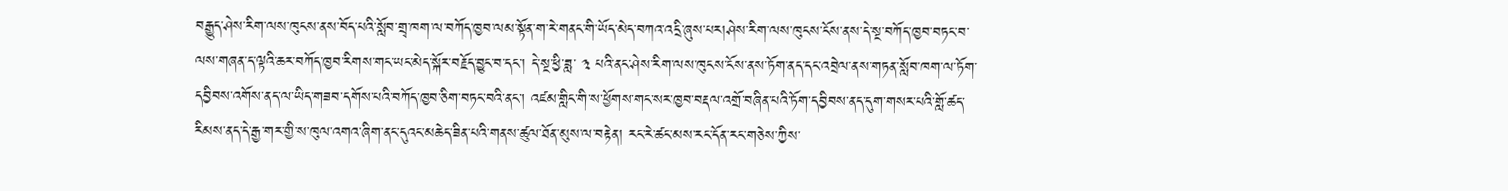བརྒྱུད་ཤེས་རིག་ལས་ཁུངས་ནས་བོད་པའི་སློབ་གྲྭ་ཁག་ལ་བཀོད་ཁྱབ་ལམ་སྟོན་ག་རེ་གནང་གི་ཡོད་མེད་བཀའ་འདྲི་ཞུས་པར།ཤེས་རིག་ལས་ཁུངས་ངོས་ནས་དེ་སྔ་བཀོད་ཁྱབ་བཏང་བ་ལས་གཞན་ད་ལྟའི་ཆར་བཀོད་ཁྱབ་རིགས་གང་ཡང་མེད་སྐོར་བརྗོད་བྱུང་བ་དང་། དེ་སྔ་ཕྱི་ཟླ་ ༣ པའི་ནང་ཤེས་རིག་ལས་ཁུངས་ངོས་ནས་ཏོག་ནད་དང་འབྲེལ་ནས་གཏན་སློབ་ཁག་ལ་ཏོག་དབྱིབས་འགོས་ནད་ལ་ཡིད་གཟབ་དགོས་པའི་བཀོད་ཁྱབ་ཅིག་བཏང་བའི་ནང་། འཛམ་གླིང་གི་ས་ཕྱོགས་གང་སར་ཁྱབ་བརྡལ་འགྲོ་བཞིན་པའི་ཏོག་དབྱིབས་ནད་དུག་གསར་པའི་གློ་ཚད་རིམས་ནད་དེ་རྒྱ་གར་གྱི་ས་ཁུལ་འགའ་ཞིག་ནང་དུའང་མཆེད་ཟིན་པའི་གནས་ཚུལ་ཐོན་མུས་ལ་བརྟེན། རང་རེ་ཚང་མས་རང་དོན་རང་གཅེས་ཀྱིས་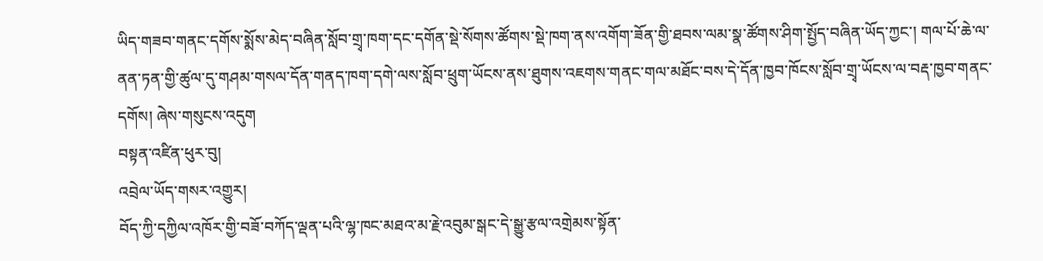ཡིད་གཟབ་གནང་དགོས་སྨོས་མེད་བཞིན་སློབ་གྲྭ་ཁག་དང་དགོན་སྡེ་སོགས་ཚོགས་སྡེ་ཁག་ནས་འགོག་ཟོན་གྱི་ཐབས་ལམ་སྣ་ཚོགས་ཤིག་སྤྱོད་བཞིན་ཡོད་ཀྱང་། གལ་པོ་ཆེ་ལ་ནན་ཏན་གྱི་ཚུལ་དུ་གཤམ་གསལ་དོན་གནད་ཁག་དགེ་ལས་སློབ་ཕྲུག་ཡོངས་ནས་ཐུགས་འཇགས་གནང་གལ་མཐོང་བས་དེ་དོན་ཁྱབ་ཁོངས་སློབ་གྲྭ་ཡོངས་ལ་བརྡ་ཁྱབ་གནང་དགོས། ཞེས་གསུངས་འདུག
བསྟན་འཛིན་ཕུར་བུ།
འབྲེལ་ཡོད་གསར་འགྱུར།
བོད་ཀྱི་དཀྱིལ་འཁོར་གྱི་བཟོ་བཀོད་ལྡན་པའི་ལྷ་ཁང་མཐའ་མ་རྗེ་འབུམ་སྒང་དེ་སྒྱུ་རྩལ་འགྲེམས་སྟོན་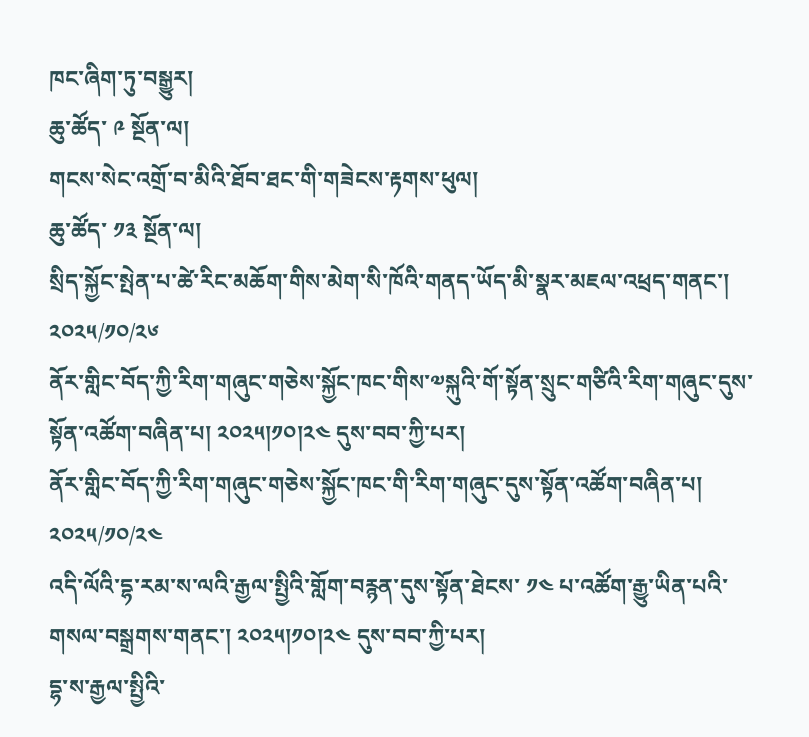ཁང་ཞིག་ཏུ་བསྒྱུར།
ཆུ་ཚོད་ ༩ སྔོན་ལ།
གངས་སེང་འགྲོ་བ་མིའི་ཐོབ་ཐང་གི་གཟེངས་རྟགས་ཕུལ།
ཆུ་ཚོད་ ༡༣ སྔོན་ལ།
སྲིད་སྐྱོང་སྤེན་པ་ཚེ་རིང་མཆོག་གིས་མེག་སི་ཁོའི་གནད་ཡོད་མི་སྣར་མཇལ་འཕྲད་གནང་།
༢༠༢༥/༡༠/༢༦
ནོར་གླིང་བོད་ཀྱི་རིག་གཞུང་གཅེས་སྐྱོང་ཁང་གིས་༧སྐུའི་གོ་སྟོན་སྲུང་གཙིའི་རིག་གཞུང་དུས་སྟོན་འཚོག་བཞིན་པ། ༢༠༢༥།༡༠།༢༤ དུས་བབ་ཀྱི་པར།
ནོར་གླིང་བོད་ཀྱི་རིག་གཞུང་གཅེས་སྐྱོང་ཁང་གི་རིག་གཞུང་དུས་སྟོན་འཚོག་བཞིན་པ།
༢༠༢༥/༡༠/༢༤
འདི་ལོའི་དྷ་རམ་ས་ལའི་རྒྱལ་སྤྱིའི་གློག་བརྙན་དུས་སྟོན་ཐེངས་ ༡༤ པ་འཚོག་རྒྱུ་ཡིན་པའི་གསལ་བསྒྲགས་གནང་། ༢༠༢༥།༡༠།༢༤ དུས་བབ་ཀྱི་པར།
དྷ་ས་རྒྱལ་སྤྱིའི་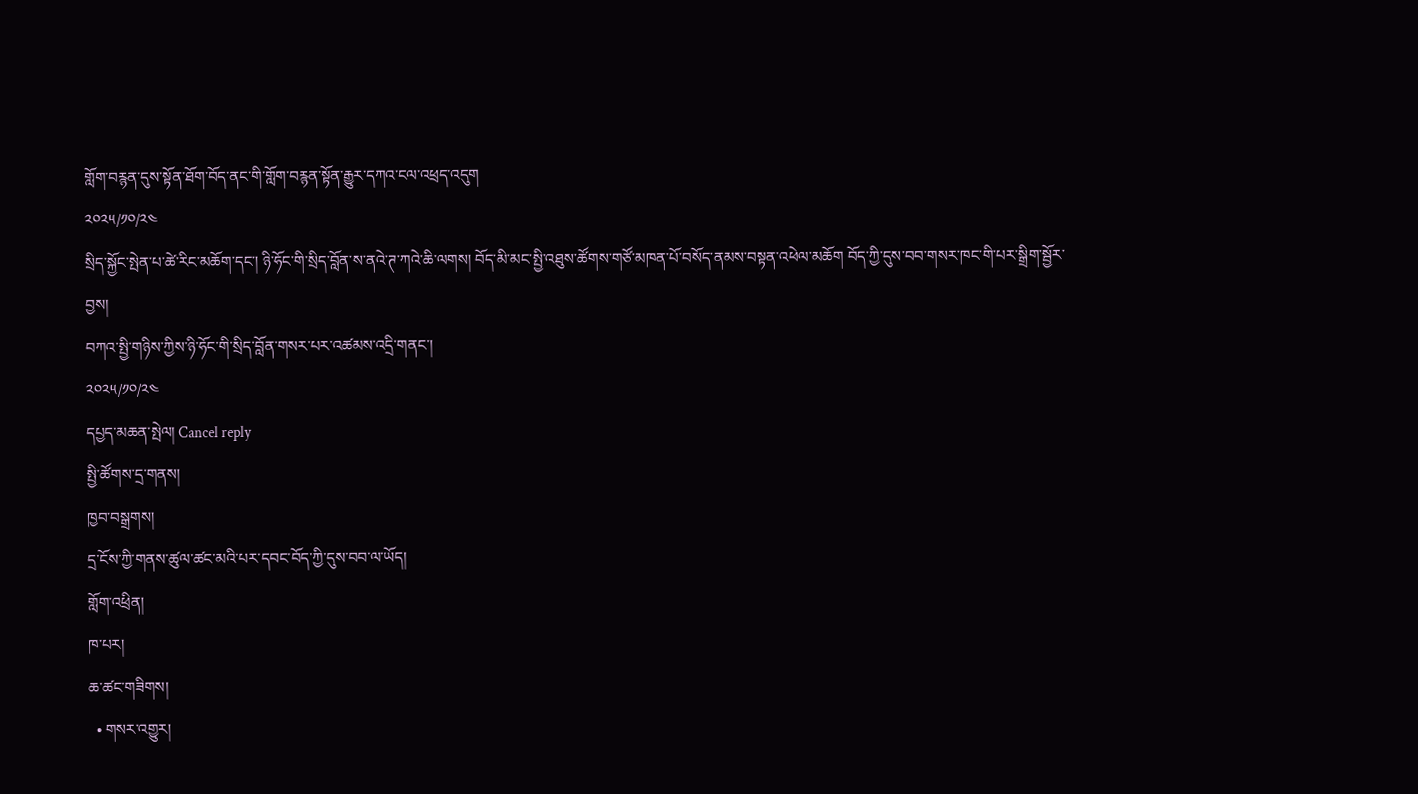གློག་བརྙན་དུས་སྟོན་ཐོག་བོད་ནང་གི་གློག་བརྙན་སྟོན་རྒྱུར་དཀའ་ངལ་འཕྲད་འདུག
༢༠༢༥/༡༠/༢༤
སྲིད་སྐྱོང་སྤེན་པ་ཚེ་རིང་མཆོག་དང་། ཉི་ཧོང་གི་སྲིད་བློན་ས་ནའེ་ཊ་ཀའེ་ཆི་ལགས། བོད་མི་མང་སྤྱི་འཐུས་ཚོགས་གཙོ་མཁན་པོ་བསོད་ནམས་བསྟན་འཕེལ་མཆོག བོད་ཀྱི་དུས་བབ་གསར་ཁང་གི་པར་སྒྲིག་སྦྱོར་བྱས།
བཀའ་སྤྱི་གཉིས་ཀྱིས་ཉི་ཧོང་གི་སྲིད་བློན་གསར་པར་འཚམས་འདྲི་གནང་།
༢༠༢༥/༡༠/༢༤
དཔྱད་མཆན་སྤེལ། Cancel reply
སྤྱི་ཚོགས་དྲ་གནས།
ཁྱབ་བསྒྲགས།
དྲ་ངོས་ཀྱི་གནས་ཚུལ་ཚང་མའི་པར་དབང་བོད་ཀྱི་དུས་བབ་ལ་ཡོད།
གློག་འཕྲིན།
ཁ་པར།
ཆ་ཚང་གཟིགས།
  • གསར་འགྱུར།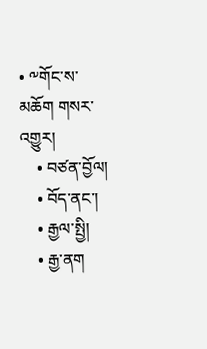• ༸གོང་ས་མཆོག གསར་འགྱུར།
    • བཙན་བྱོལ།
    • བོད་ནང་།
    • རྒྱལ་སྤྱི།
    • རྒྱ་ནག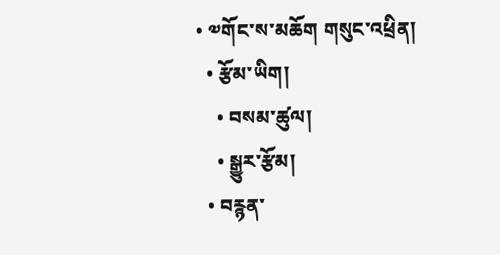• ༧གོང་ས་མཆོག གསུང་འཕྲིན།
  • རྩོམ་ཡིག།
    • བསམ་ཚུལ།
    • སྒྱུར་རྩོམ།
  • བརྙན་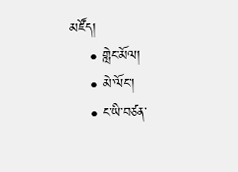མཛོད།
    • གླེང་མོལ།
    • མེ་ལོང་།
    • ང་ཡི་བཙན་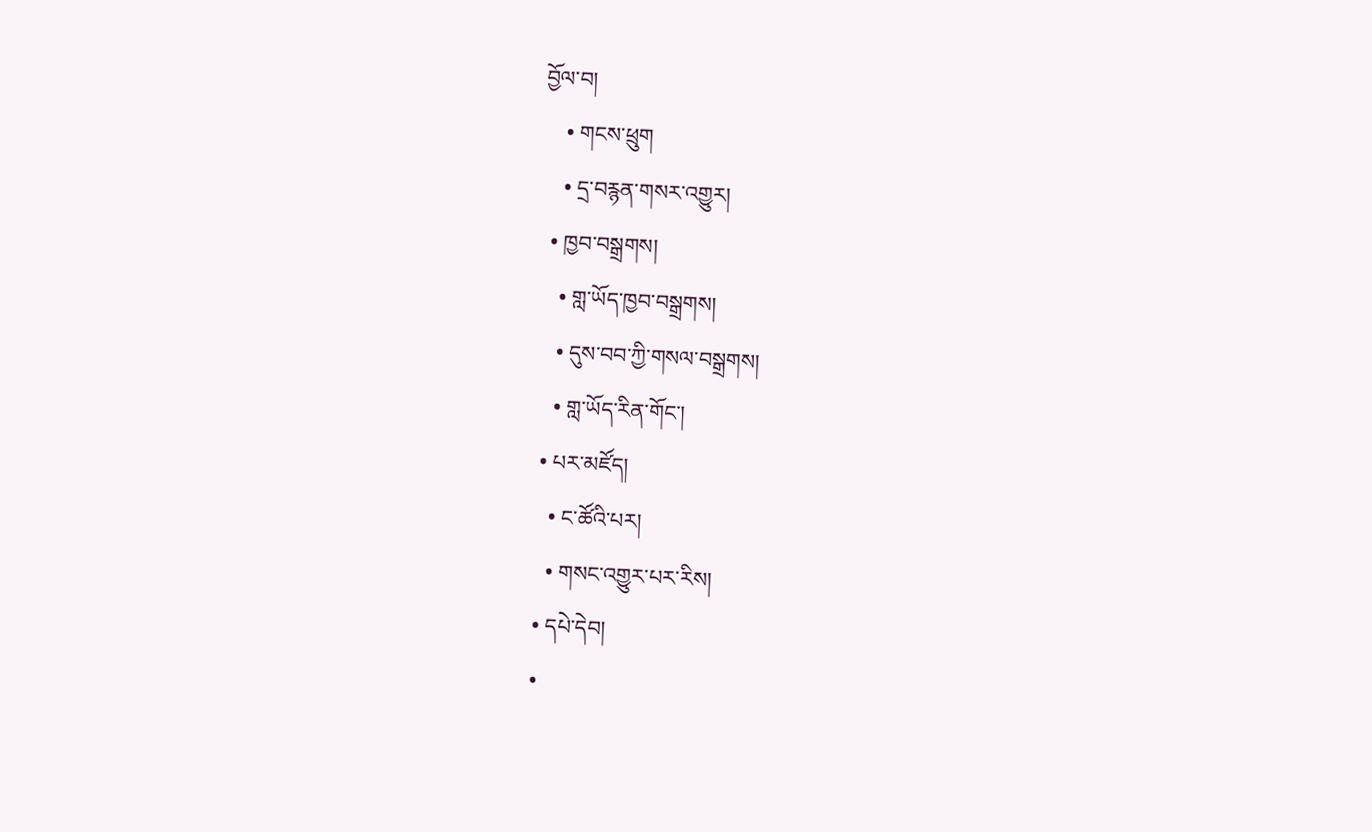བྱོལ་བ།
    • གངས་ཕྲུག
    • དྲ་བརྙན་གསར་འགྱུར།
  • ཁྱབ་བསྒྲགས།
    • གླ་ཡོད་ཁྱབ་བསྒྲགས།
    • དུས་བབ་ཀྱི་གསལ་བསྒྲགས།
    • གླ་ཡོད་རིན་གོང་།
  • པར་མཛོད།
    • ང་ཚོའི་པར།
    • གསང་འགྱུར་པར་རིས།
  • དཔེ་དེབ།
  •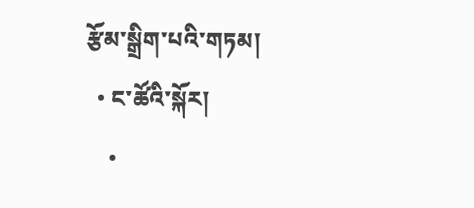རྩོམ་སྒྲིག་པའི་གཏམ།
  • ང་ཚོའི་སྐོར།
    •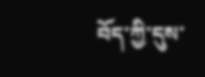བོད་ཀྱི་དུས་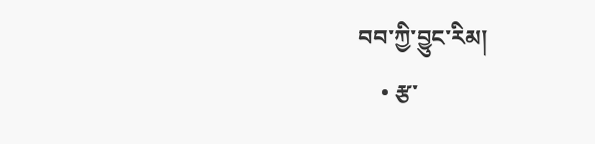བབ་ཀྱི་བྱུང་རིམ།
    • རྩ་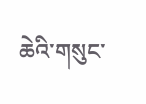ཆེའི་གསུང་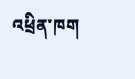འཕྲིན་ཁག